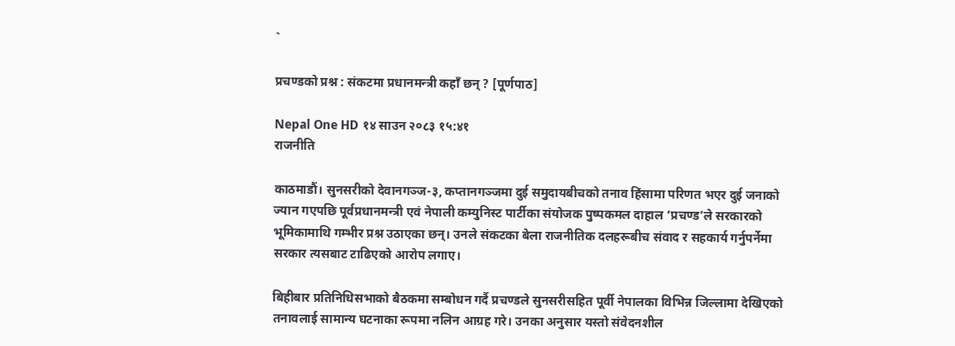`

प्रचण्डको प्रश्न : संकटमा प्रधानमन्त्री कहाँ छन् ? [पूर्णपाठ]

Nepal One HD १४ साउन २०८३ १५:४१
राजनीति

काठमाडौं। सुनसरीको देवानगञ्ज-३, कप्तानगञ्जमा दुई समुदायबीचको तनाव हिंसामा परिणत भएर दुई जनाको ज्यान गएपछि पूर्वप्रधानमन्त्री एवं नेपाली कम्युनिस्ट पार्टीका संयोजक पुष्पकमल दाहाल ‘प्रचण्ड’ले सरकारको भूमिकामाथि गम्भीर प्रश्न उठाएका छन्। उनले संकटका बेला राजनीतिक दलहरूबीच संवाद र सहकार्य गर्नुपर्नेमा सरकार त्यसबाट टाढिएको आरोप लगाए।

बिहीबार प्रतिनिधिसभाको बैठकमा सम्बोधन गर्दै प्रचण्डले सुनसरीसहित पूर्वी नेपालका विभिन्न जिल्लामा देखिएको तनावलाई सामान्य घटनाका रूपमा नलिन आग्रह गरे। उनका अनुसार यस्तो संवेदनशील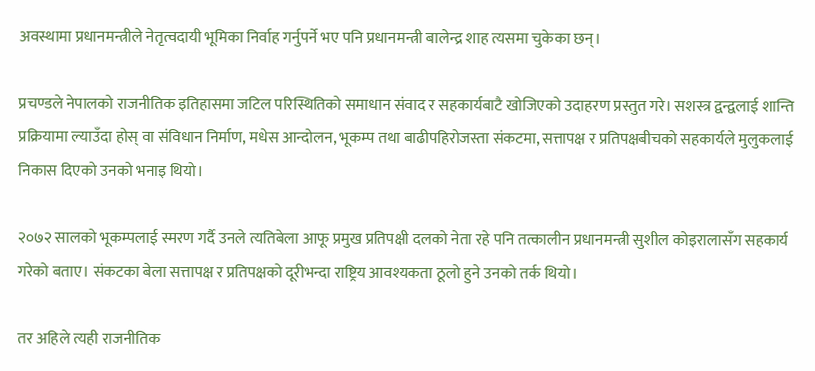अवस्थामा प्रधानमन्त्रीले नेतृत्वदायी भूमिका निर्वाह गर्नुपर्ने भए पनि प्रधानमन्त्री बालेन्द्र शाह त्यसमा चुकेका छन्।

प्रचण्डले नेपालको राजनीतिक इतिहासमा जटिल परिस्थितिको समाधान संवाद र सहकार्यबाटै खोजिएको उदाहरण प्रस्तुत गरे। सशस्त्र द्वन्द्वलाई शान्ति प्रक्रियामा ल्याउँदा होस् वा संविधान निर्माण, मधेस आन्दोलन, भूकम्प तथा बाढीपहिरोजस्ता संकटमा, सत्तापक्ष र प्रतिपक्षबीचको सहकार्यले मुलुकलाई निकास दिएको उनको भनाइ थियो।

२०७२ सालको भूकम्पलाई स्मरण गर्दै उनले त्यतिबेला आफू प्रमुख प्रतिपक्षी दलको नेता रहे पनि तत्कालीन प्रधानमन्त्री सुशील कोइरालासँग सहकार्य गरेको बताए। संकटका बेला सत्तापक्ष र प्रतिपक्षको दूरीभन्दा राष्ट्रिय आवश्यकता ठूलो हुने उनको तर्क थियो।

तर अहिले त्यही राजनीतिक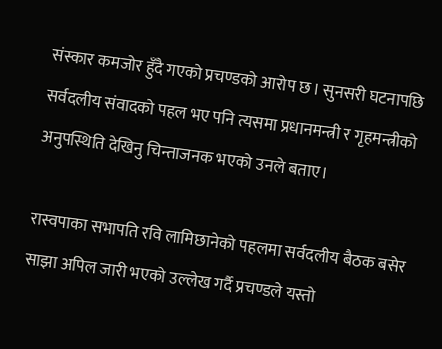संस्कार कमजोर हुँदै गएको प्रचण्डको आरोप छ। सुनसरी घटनापछि सर्वदलीय संवादको पहल भए पनि त्यसमा प्रधानमन्त्री र गृहमन्त्रीको अनुपस्थिति देखिनु चिन्ताजनक भएको उनले बताए।

रास्वपाका सभापति रवि लामिछानेको पहलमा सर्वदलीय बैठक बसेर साझा अपिल जारी भएको उल्लेख गर्दै प्रचण्डले यस्तो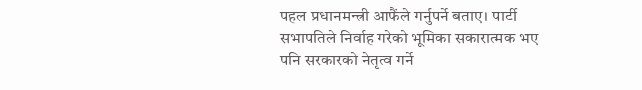पहल प्रधानमन्त्री आफैंले गर्नुपर्ने बताए। पार्टी सभापतिले निर्वाह गरेको भूमिका सकारात्मक भए पनि सरकारको नेतृत्व गर्ने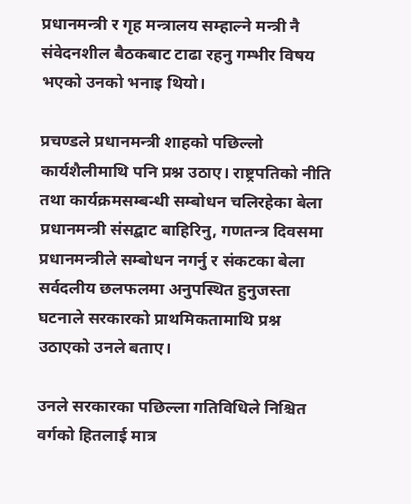प्रधानमन्त्री र गृह मन्त्रालय सम्हाल्ने मन्त्री नै संवेदनशील बैठकबाट टाढा रहनु गम्भीर विषय भएको उनको भनाइ थियो।

प्रचण्डले प्रधानमन्त्री शाहको पछिल्लो कार्यशैलीमाथि पनि प्रश्न उठाए। राष्ट्रपतिको नीति तथा कार्यक्रमसम्बन्धी सम्बोधन चलिरहेका बेला प्रधानमन्त्री संसद्बाट बाहिरिनु, गणतन्त्र दिवसमा प्रधानमन्त्रीले सम्बोधन नगर्नु र संकटका बेला सर्वदलीय छलफलमा अनुपस्थित हुनुजस्ता घटनाले सरकारको प्राथमिकतामाथि प्रश्न उठाएको उनले बताए।

उनले सरकारका पछिल्ला गतिविधिले निश्चित वर्गको हितलाई मात्र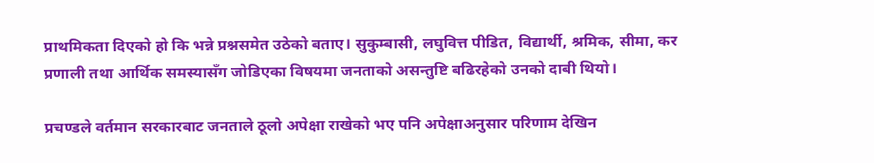प्राथमिकता दिएको हो कि भन्ने प्रश्नसमेत उठेको बताए। सुकुम्बासी, लघुवित्त पीडित, विद्यार्थी, श्रमिक, सीमा, कर प्रणाली तथा आर्थिक समस्यासँग जोडिएका विषयमा जनताको असन्तुष्टि बढिरहेको उनको दाबी थियो।

प्रचण्डले वर्तमान सरकारबाट जनताले ठूलो अपेक्षा राखेको भए पनि अपेक्षाअनुसार परिणाम देखिन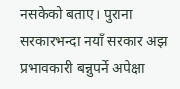नसकेको बताए। पुराना सरकारभन्दा नयाँ सरकार अझ प्रभावकारी बन्नुपर्ने अपेक्षा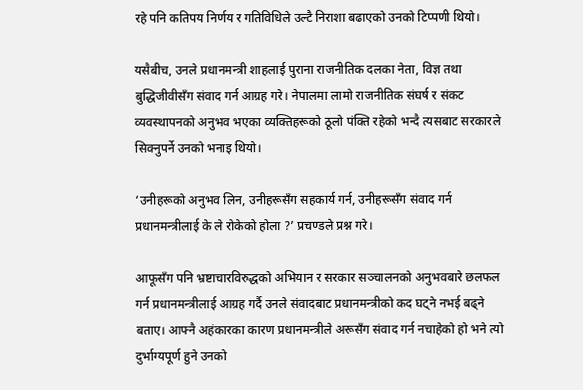रहे पनि कतिपय निर्णय र गतिविधिले उल्टै निराशा बढाएको उनको टिप्पणी थियो।

यसैबीच, उनले प्रधानमन्त्री शाहलाई पुराना राजनीतिक दलका नेता, विज्ञ तथा बुद्धिजीवीसँग संवाद गर्न आग्रह गरे। नेपालमा लामो राजनीतिक संघर्ष र संकट व्यवस्थापनको अनुभव भएका व्यक्तिहरूको ठूलो पंक्ति रहेको भन्दै त्यसबाट सरकारले सिक्नुपर्ने उनको भनाइ थियो।

‘उनीहरूको अनुभव लिन, उनीहरूसँग सहकार्य गर्न, उनीहरूसँग संवाद गर्न प्रधानमन्त्रीलाई के ले रोकेको होला ?’ प्रचण्डले प्रश्न गरे।

आफूसँग पनि भ्रष्टाचारविरुद्धको अभियान र सरकार सञ्चालनको अनुभवबारे छलफल गर्न प्रधानमन्त्रीलाई आग्रह गर्दै उनले संवादबाट प्रधानमन्त्रीको कद घट्ने नभई बढ्ने बताए। आफ्नै अहंकारका कारण प्रधानमन्त्रीले अरूसँग संवाद गर्न नचाहेको हो भने त्यो दुर्भाग्यपूर्ण हुने उनको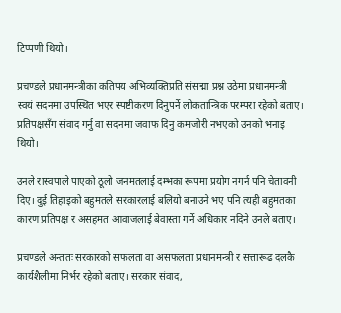टिप्पणी थियो।

प्रचण्डले प्रधानमन्त्रीका कतिपय अभिव्यक्तिप्रति संसद्मा प्रश्न उठेमा प्रधानमन्त्री स्वयं सदनमा उपस्थित भएर स्पष्टीकरण दिनुपर्ने लोकतान्त्रिक परम्परा रहेको बताए। प्रतिपक्षसँग संवाद गर्नु वा सदनमा जवाफ दिनु कमजोरी नभएको उनको भनाइ थियो।

उनले रास्वपाले पाएको ठूलो जनमतलाई दम्भका रूपमा प्रयोग नगर्न पनि चेतावनी दिए। दुई तिहाइको बहुमतले सरकारलाई बलियो बनाउने भए पनि त्यही बहुमतका कारण प्रतिपक्ष र असहमत आवाजलाई बेवास्ता गर्ने अधिकार नदिने उनले बताए।

प्रचण्डले अन्ततः सरकारको सफलता वा असफलता प्रधानमन्त्री र सत्तारूढ दलकै कार्यशैलीमा निर्भर रहेको बताए। सरकार संवाद,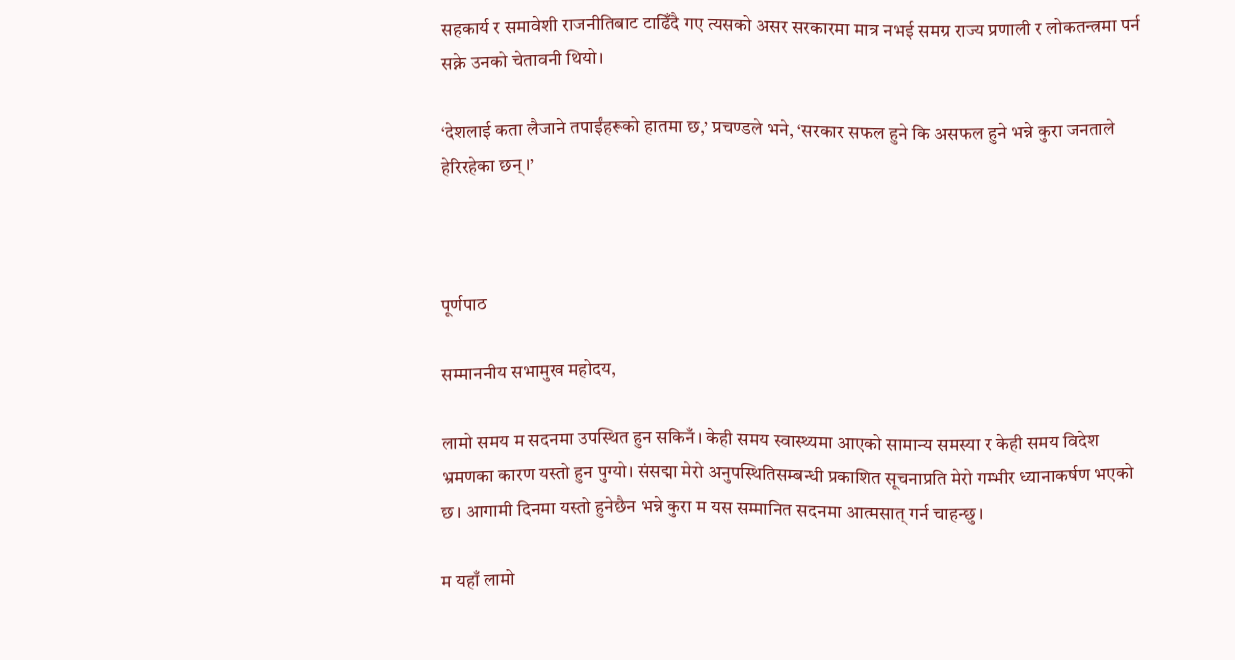सहकार्य र समावेशी राजनीतिबाट टाढिँदै गए त्यसको असर सरकारमा मात्र नभई समग्र राज्य प्रणाली र लोकतन्त्रमा पर्न सक्ने उनको चेतावनी थियो।

‘देशलाई कता लैजाने तपाईंहरूको हातमा छ,’ प्रचण्डले भने, ‘सरकार सफल हुने कि असफल हुने भन्ने कुरा जनताले हेरिरहेका छन्।’



पूर्णपाठ

सम्माननीय सभामुख महोदय,

लामो समय म सदनमा उपस्थित हुन सकिनँ। केही समय स्वास्थ्यमा आएको सामान्य समस्या र केही समय विदेश भ्रमणका कारण यस्तो हुन पुग्यो। संसद्मा मेरो अनुपस्थितिसम्बन्धी प्रकाशित सूचनाप्रति मेरो गम्भीर ध्यानाकर्षण भएको छ। आगामी दिनमा यस्तो हुनेछैन भन्ने कुरा म यस सम्मानित सदनमा आत्मसात् गर्न चाहन्छु।

म यहाँ लामो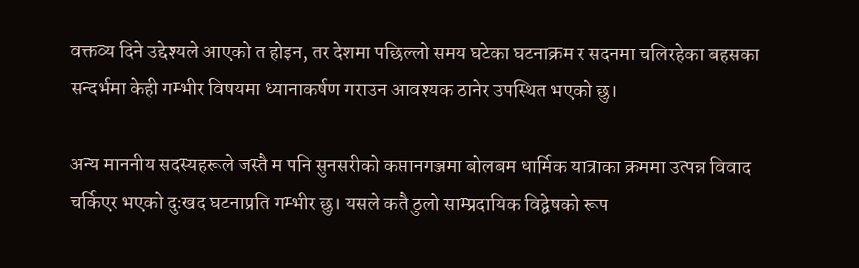वक्तव्य दिने उद्देश्यले आएको त होइन, तर देशमा पछिल्लो समय घटेका घटनाक्रम र सदनमा चलिरहेका बहसका सन्दर्भमा केही गम्भीर विषयमा ध्यानाकर्षण गराउन आवश्यक ठानेर उपस्थित भएको छु।

अन्य माननीय सदस्यहरूले जस्तै म पनि सुनसरीको कप्तानगञ्जमा बोलबम धार्मिक यात्राका क्रममा उत्पन्न विवाद चर्किएर भएको दुःखद घटनाप्रति गम्भीर छु। यसले कतै ठुलो साम्प्रदायिक विद्वेषको रूप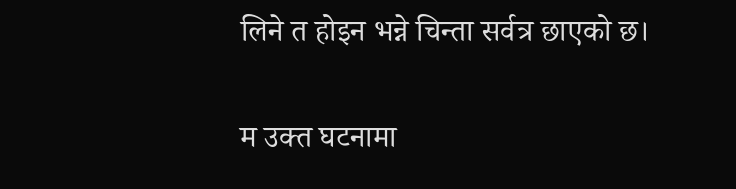लिने त होइन भन्ने चिन्ता सर्वत्र छाएको छ।

म उक्त घटनामा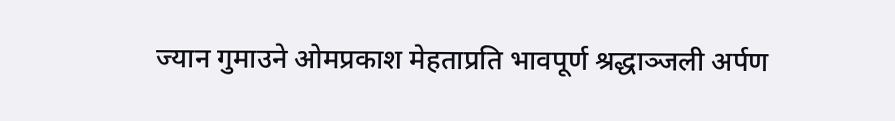ज्यान गुमाउने ओमप्रकाश मेहताप्रति भावपूर्ण श्रद्धाञ्जली अर्पण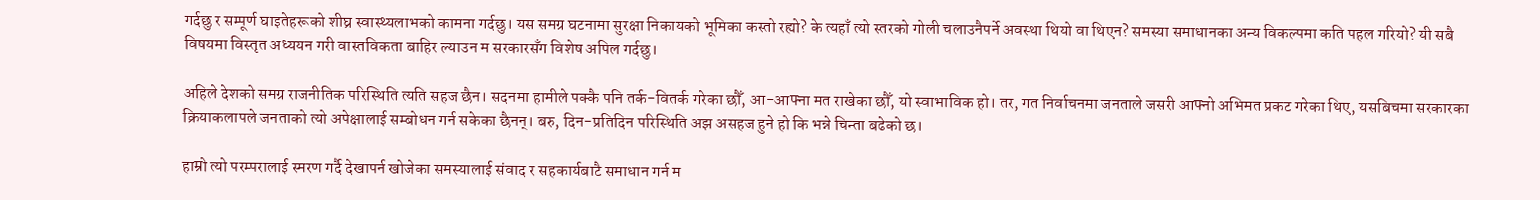गर्दछु र सम्पूर्ण घाइतेहरूको शीघ्र स्वास्थ्यलाभको कामना गर्दछु। यस समग्र घटनामा सुरक्षा निकायको भूमिका कस्तो रह्यो? के त्यहाँ त्यो स्तरको गोली चलाउनैपर्ने अवस्था थियो वा थिएन? समस्या समाधानका अन्य विकल्पमा कति पहल गरियो? यी सबै विषयमा विस्तृत अध्ययन गरी वास्तविकता बाहिर ल्याउन म सरकारसँग विशेष अपिल गर्दछु।

अहिले देशको समग्र राजनीतिक परिस्थिति त्यति सहज छैन। सदनमा हामीले पक्कै पनि तर्क-वितर्क गरेका छौँ, आ-आफ्ना मत राखेका छौँ, यो स्वाभाविक हो। तर, गत निर्वाचनमा जनताले जसरी आफ्नो अभिमत प्रकट गरेका थिए, यसबिचमा सरकारका क्रियाकलापले जनताको त्यो अपेक्षालाई सम्बोधन गर्न सकेका छैनन्। बरु, दिन-प्रतिदिन परिस्थिति अझ असहज हुने हो कि भन्ने चिन्ता बढेको छ।

हाम्रो त्यो परम्परालाई स्मरण गर्दै देखापर्न खोजेका समस्यालाई संवाद र सहकार्यबाटै समाधान गर्न म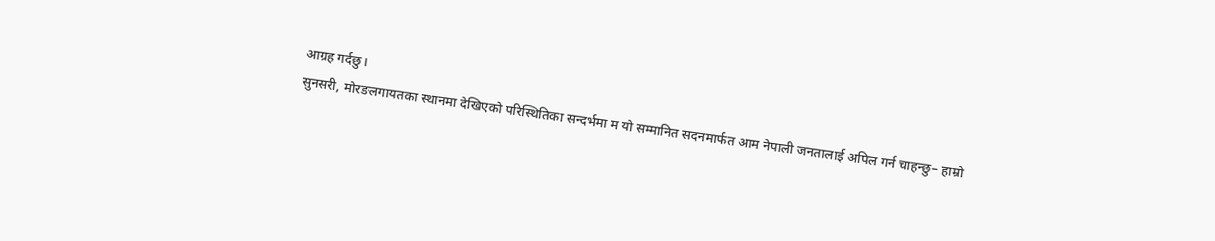आग्रह गर्दछु।
सुनसरी, मोरङलगायतका स्थानमा देखिएको परिस्थितिका सन्दर्भमा म यो सम्मानित सदनमार्फत आम नेपाली जनतालाई अपिल गर्न चाहन्छु– हाम्रो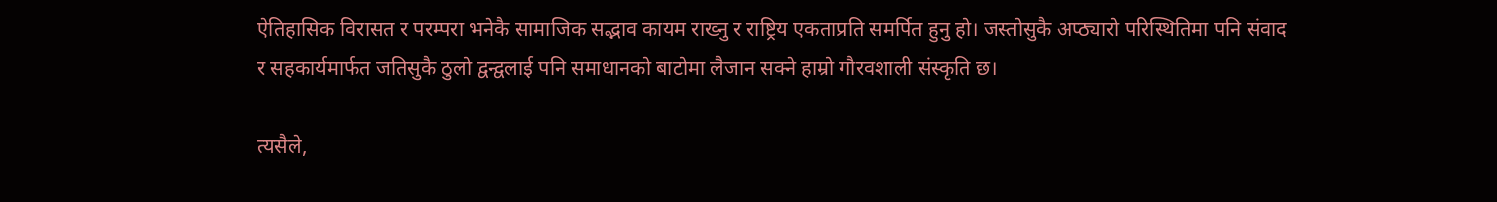ऐतिहासिक विरासत र परम्परा भनेकै सामाजिक सद्भाव कायम राख्नु र राष्ट्रिय एकताप्रति समर्पित हुनु हो। जस्तोसुकै अप्ठ्यारो परिस्थितिमा पनि संवाद र सहकार्यमार्फत जतिसुकै ठुलो द्वन्द्वलाई पनि समाधानको बाटोमा लैजान सक्ने हाम्रो गौरवशाली संस्कृति छ।

त्यसैले,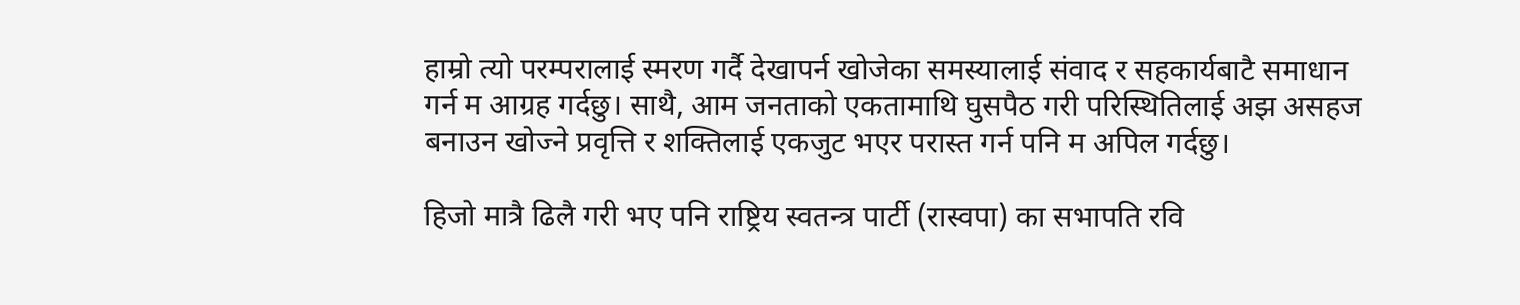हाम्रो त्यो परम्परालाई स्मरण गर्दै देखापर्न खोजेका समस्यालाई संवाद र सहकार्यबाटै समाधान गर्न म आग्रह गर्दछु। साथै, आम जनताको एकतामाथि घुसपैठ गरी परिस्थितिलाई अझ असहज बनाउन खोज्ने प्रवृत्ति र शक्तिलाई एकजुट भएर परास्त गर्न पनि म अपिल गर्दछु।

हिजो मात्रै ढिलै गरी भए पनि राष्ट्रिय स्वतन्त्र पार्टी (रास्वपा) का सभापति रवि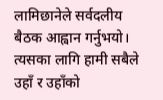लामिछानेले सर्वदलीय बैठक आह्वान गर्नुभयो। त्यसका लागि हामी सबैले उहाँ र उहाँको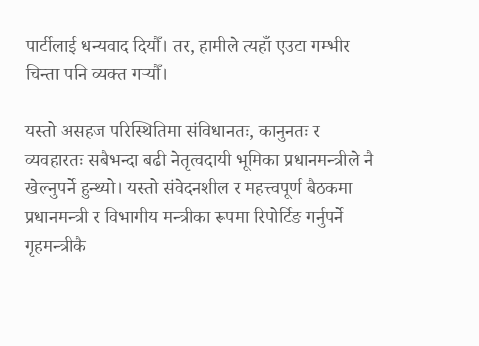पार्टीलाई धन्यवाद दियौँ। तर, हामीले त्यहाँ एउटा गम्भीर चिन्ता पनि व्यक्त गर्‍यौँ।

यस्तो असहज परिस्थितिमा संविधानतः, कानुनतः र व्यवहारतः सबैभन्दा बढी नेतृत्वदायी भूमिका प्रधानमन्त्रीले नै खेल्नुपर्ने हुन्थ्यो। यस्तो संवेदनशील र महत्त्वपूर्ण बैठकमा प्रधानमन्त्री र विभागीय मन्त्रीका रूपमा रिपोर्टिङ गर्नुपर्ने गृहमन्त्रीकै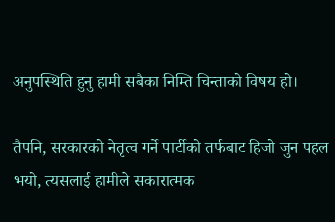अनुपस्थिति हुनु हामी सबैका निम्ति चिन्ताको विषय हो।

तैपनि, सरकारको नेतृत्व गर्ने पार्टीको तर्फबाट हिजो जुन पहल भयो, त्यसलाई हामीले सकारात्मक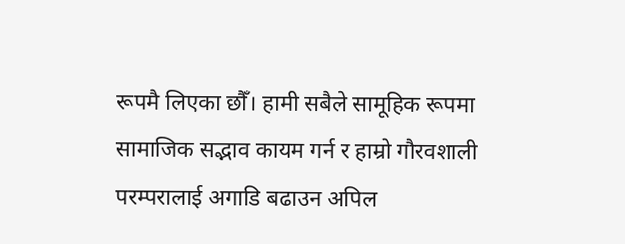रूपमै लिएका छौँ। हामी सबैले सामूहिक रूपमा सामाजिक सद्भाव कायम गर्न र हाम्रो गौरवशाली परम्परालाई अगाडि बढाउन अपिल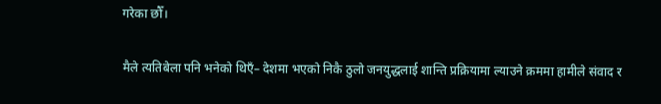गरेका छौँ।

मैले त्यतिबेला पनि भनेको थिएँ– देशमा भएको निकै ठुलो जनयुद्धलाई शान्ति प्रक्रियामा ल्याउने क्रममा हामीले संवाद र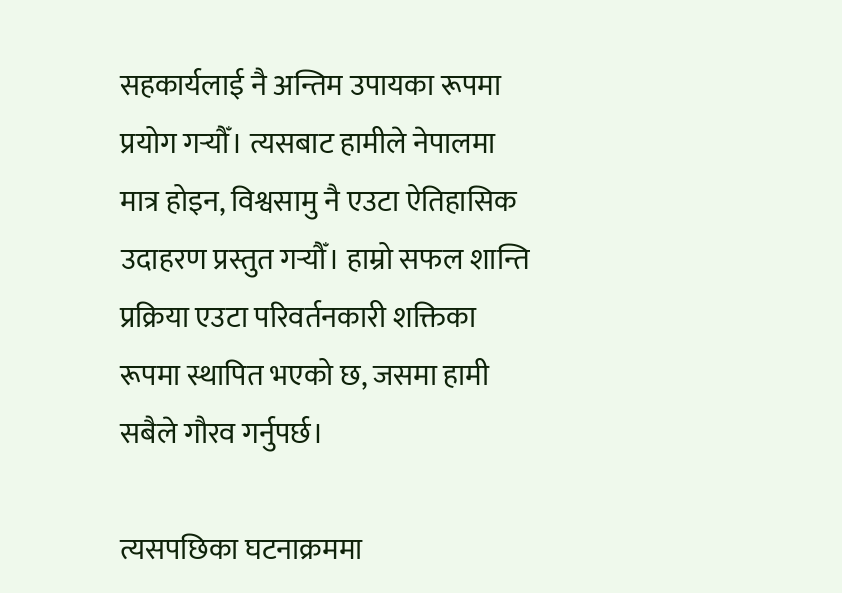सहकार्यलाई नै अन्तिम उपायका रूपमा प्रयोग गर्‍यौँ। त्यसबाट हामीले नेपालमा मात्र होइन, विश्वसामु नै एउटा ऐतिहासिक उदाहरण प्रस्तुत गर्‍यौँ। हाम्रो सफल शान्ति प्रक्रिया एउटा परिवर्तनकारी शक्तिका रूपमा स्थापित भएको छ, जसमा हामी सबैले गौरव गर्नुपर्छ।

त्यसपछिका घटनाक्रममा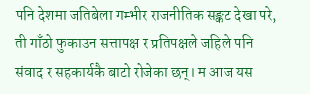पनि देशमा जतिबेला गम्भीर राजनीतिक सङ्कट देखा परे, ती गाँठो फुकाउन सत्तापक्ष र प्रतिपक्षले जहिले पनि संवाद र सहकार्यकै बाटो रोजेका छन्। म आज यस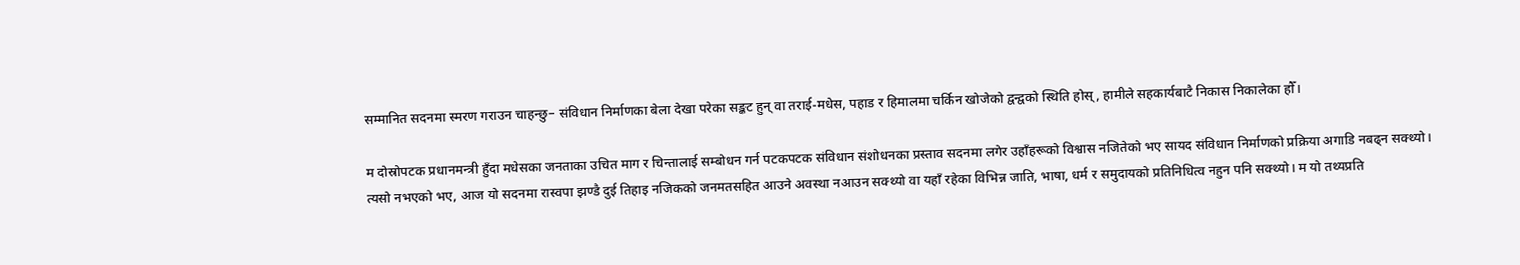सम्मानित सदनमा स्मरण गराउन चाहन्छु– संविधान निर्माणका बेला देखा परेका सङ्कट हुन् वा तराई-मधेस, पहाड र हिमालमा चर्किन खोजेको द्वन्द्वको स्थिति होस्, हामीले सहकार्यबाटै निकास निकालेका हौँ।

म दोस्रोपटक प्रधानमन्त्री हुँदा मधेसका जनताका उचित माग र चिन्तालाई सम्बोधन गर्न पटकपटक संविधान संशोधनका प्रस्ताव सदनमा लगेर उहाँहरूको विश्वास नजितेको भए सायद संविधान निर्माणको प्रक्रिया अगाडि नबढ्न सक्थ्यो। त्यसो नभएको भए, आज यो सदनमा रास्वपा झण्डै दुई तिहाइ नजिकको जनमतसहित आउने अवस्था नआउन सक्थ्यो वा यहाँ रहेका विभिन्न जाति, भाषा, धर्म र समुदायको प्रतिनिधित्व नहुन पनि सक्थ्यो। म यो तथ्यप्रति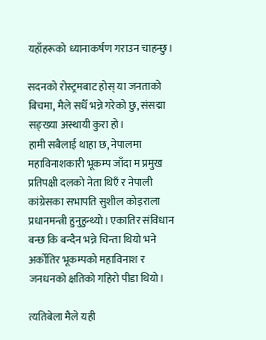यहाँहरूको ध्यानाकर्षण गराउन चाहन्छु।

सदनको रोस्ट्रमबाट होस् या जनताको बिचमा, मैले सधैँ भन्ने गरेको छु, संसद्मा सङ्ख्या अस्थायी कुरा हो।
हामी सबैलाई थाहा छ, नेपालमा महाविनाशकारी भूकम्प जाँदा म प्रमुख प्रतिपक्षी दलको नेता थिएँ र नेपाली कांग्रेसका सभापति सुशील कोइराला प्रधानमन्त्री हुनुहुन्थ्यो। एकातिर संविधान बन्छ कि बन्दैन भन्ने चिन्ता थियो भने अर्कोतिर भूकम्पको महाविनाश र जनधनको क्षतिको गहिरो पीडा थियो।

त्यतिबेला मैले यही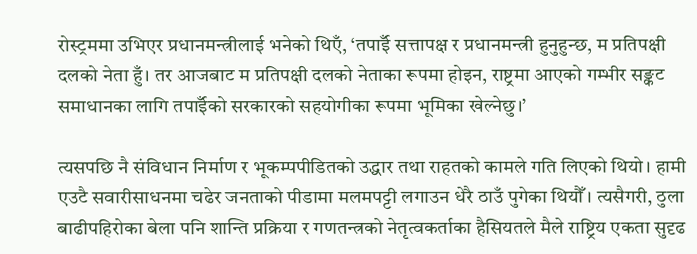रोस्ट्रममा उभिएर प्रधानमन्त्रीलाई भनेको थिएँ, ‘तपाईँ सत्तापक्ष र प्रधानमन्त्री हुनुहुन्छ, म प्रतिपक्षी दलको नेता हुँ। तर आजबाट म प्रतिपक्षी दलको नेताका रूपमा होइन, राष्ट्रमा आएको गम्भीर सङ्कट समाधानका लागि तपाईँको सरकारको सहयोगीका रूपमा भूमिका खेल्नेछु।’

त्यसपछि नै संविधान निर्माण र भूकम्पपीडितको उद्धार तथा राहतको कामले गति लिएको थियो। हामी एउटै सवारीसाधनमा चढेर जनताको पीडामा मलमपट्टी लगाउन धेरै ठाउँ पुगेका थियौँ। त्यसैगरी, ठुला बाढीपहिरोका बेला पनि शान्ति प्रक्रिया र गणतन्त्रको नेतृत्वकर्ताका हैसियतले मैले राष्ट्रिय एकता सुदृढ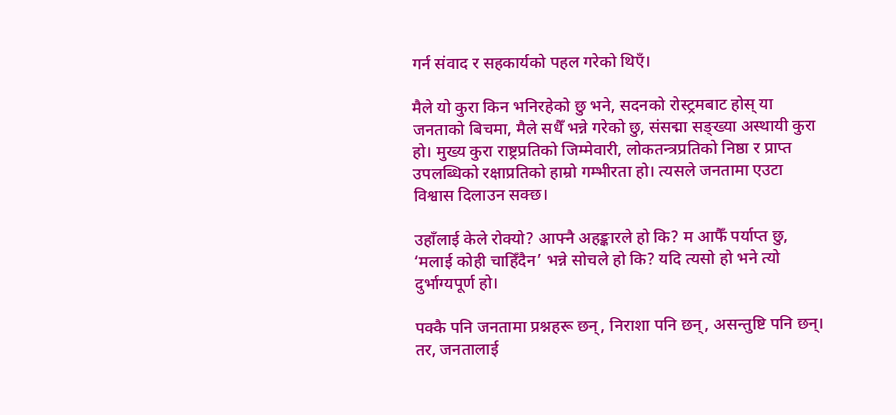गर्न संवाद र सहकार्यको पहल गरेको थिएँ।

मैले यो कुरा किन भनिरहेको छु भने, सदनको रोस्ट्रमबाट होस् या जनताको बिचमा, मैले सधैँ भन्ने गरेको छु, संसद्मा सङ्ख्या अस्थायी कुरा हो। मुख्य कुरा राष्ट्रप्रतिको जिम्मेवारी, लोकतन्त्रप्रतिको निष्ठा र प्राप्त उपलब्धिको रक्षाप्रतिको हाम्रो गम्भीरता हो। त्यसले जनतामा एउटा विश्वास दिलाउन सक्छ।

उहाँलाई केले रोक्यो? आफ्नै अहङ्कारले हो कि? म आफैँ पर्याप्त छु, ‘मलाई कोही चाहिँदैन’ भन्ने सोचले हो कि? यदि त्यसो हो भने त्यो दुर्भाग्यपूर्ण हो।

पक्कै पनि जनतामा प्रश्नहरू छन्, निराशा पनि छन्, असन्तुष्टि पनि छन्। तर, जनतालाई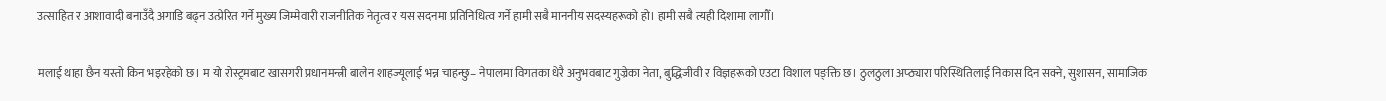उत्साहित र आशावादी बनाउँदै अगाडि बढ्न उत्प्रेरित गर्ने मुख्य जिम्मेवारी राजनीतिक नेतृत्व र यस सदनमा प्रतिनिधित्व गर्ने हामी सबै माननीय सदस्यहरूको हो। हामी सबै त्यही दिशामा लागौँ।

मलाई थाहा छैन यस्तो किन भइरहेको छ। म यो रोस्ट्रमबाट खासगरी प्रधानमन्त्री बालेन शाहज्यूलाई भन्न चाहन्छु– नेपालमा विगतका धेरै अनुभवबाट गुज्रेका नेता, बुद्धिजीवी र विज्ञहरूको एउटा विशाल पङ्क्ति छ। ठुलठुला अप्ठ्यारा परिस्थितिलाई निकास दिन सक्ने, सुशासन, सामाजिक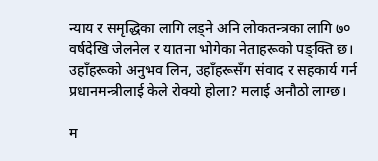न्याय र समृद्धिका लागि लड्ने अनि लोकतन्त्रका लागि ७० वर्षदेखि जेलनेल र यातना भोगेका नेताहरूको पङ्क्ति छ। उहाँहरूको अनुभव लिन, उहाँहरूसँग संवाद र सहकार्य गर्न प्रधानमन्त्रीलाई केले रोक्यो होला? मलाई अनौठो लाग्छ।

म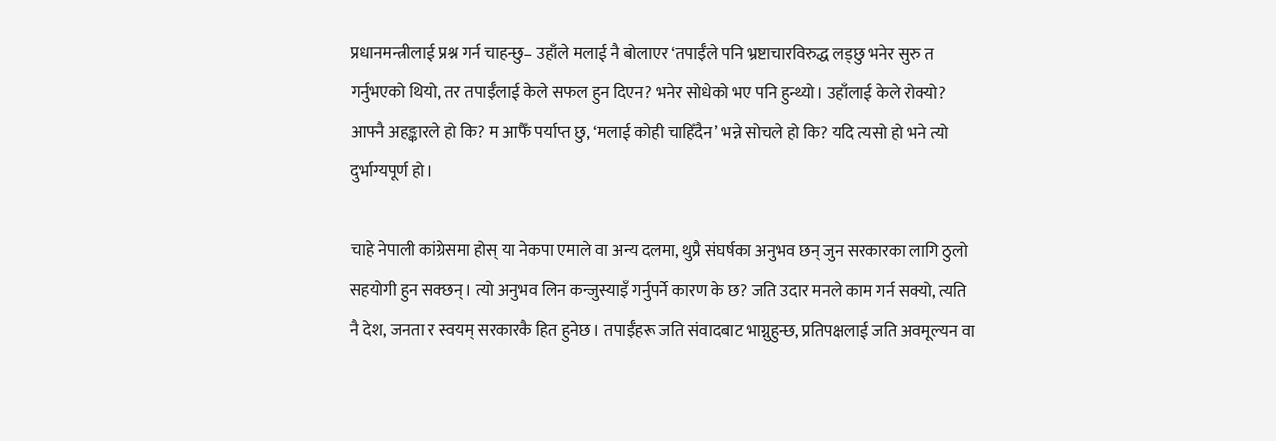प्रधानमन्त्रीलाई प्रश्न गर्न चाहन्छु– उहाँले मलाई नै बोलाएर ‘तपाईँले पनि भ्रष्टाचारविरुद्ध लड्छु भनेर सुरु त गर्नुभएको थियो, तर तपाईँलाई केले सफल हुन दिएन? भनेर सोधेको भए पनि हुन्थ्यो। उहाँलाई केले रोक्यो? आफ्नै अहङ्कारले हो कि? म आफैँ पर्याप्त छु, ‘मलाई कोही चाहिँदैन’ भन्ने सोचले हो कि? यदि त्यसो हो भने त्यो दुर्भाग्यपूर्ण हो।

चाहे नेपाली कांग्रेसमा होस् या नेकपा एमाले वा अन्य दलमा, थुप्रै संघर्षका अनुभव छन् जुन सरकारका लागि ठुलो सहयोगी हुन सक्छन्। त्यो अनुभव लिन कन्जुस्याइँ गर्नुपर्ने कारण के छ? जति उदार मनले काम गर्न सक्यो, त्यति नै देश, जनता र स्वयम् सरकारकै हित हुनेछ। तपाईँहरू जति संवादबाट भाग्नुहुन्छ, प्रतिपक्षलाई जति अवमूल्यन वा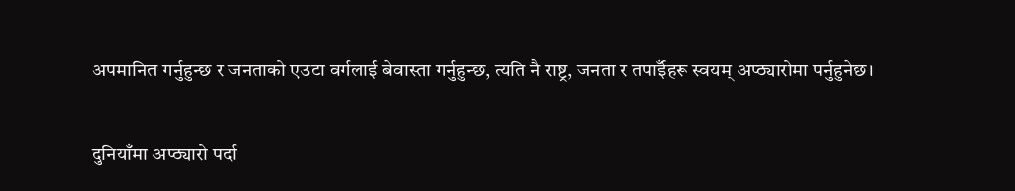अपमानित गर्नुहुन्छ र जनताको एउटा वर्गलाई बेवास्ता गर्नुहुन्छ, त्यति नै राष्ट्र, जनता र तपाईँहरू स्वयम् अप्ठ्यारोमा पर्नुहुनेछ।

दुनियाँमा अप्ठ्यारो पर्दा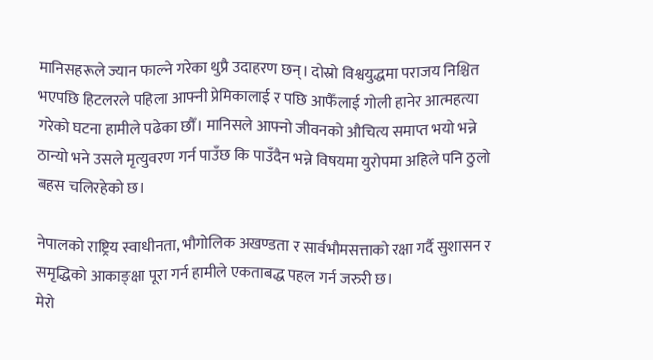मानिसहरूले ज्यान फाल्ने गरेका थुप्रै उदाहरण छन्। दोस्रो विश्वयुद्धमा पराजय निश्चित भएपछि हिटलरले पहिला आफ्नी प्रेमिकालाई र पछि आफैँलाई गोली हानेर आत्महत्या गरेको घटना हामीले पढेका छौँ। मानिसले आफ्नो जीवनको औचित्य समाप्त भयो भन्ने ठान्यो भने उसले मृत्युवरण गर्न पाउँछ कि पाउँदैन भन्ने विषयमा युरोपमा अहिले पनि ठुलो बहस चलिरहेको छ।

नेपालको राष्ट्रिय स्वाधीनता, भौगोलिक अखण्डता र सार्वभौमसत्ताको रक्षा गर्दै सुशासन र समृद्धिको आकाङ्क्षा पूरा गर्न हामीले एकताबद्ध पहल गर्न जरुरी छ।
मेरो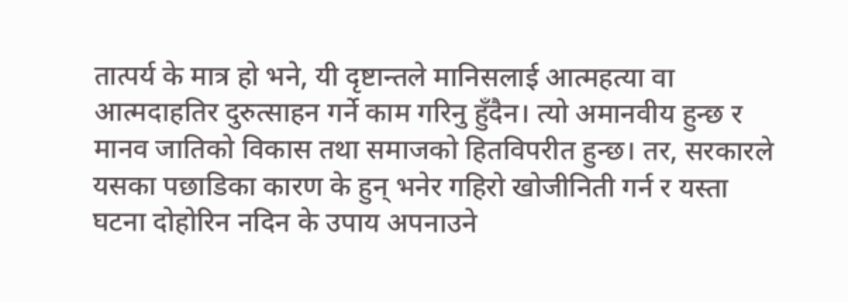तात्पर्य के मात्र हो भने, यी दृष्टान्तले मानिसलाई आत्महत्या वा आत्मदाहतिर दुरुत्साहन गर्ने काम गरिनु हुँदैन। त्यो अमानवीय हुन्छ र मानव जातिको विकास तथा समाजको हितविपरीत हुन्छ। तर, सरकारले यसका पछाडिका कारण के हुन् भनेर गहिरो खोजीनिती गर्न र यस्ता घटना दोहोरिन नदिन के उपाय अपनाउने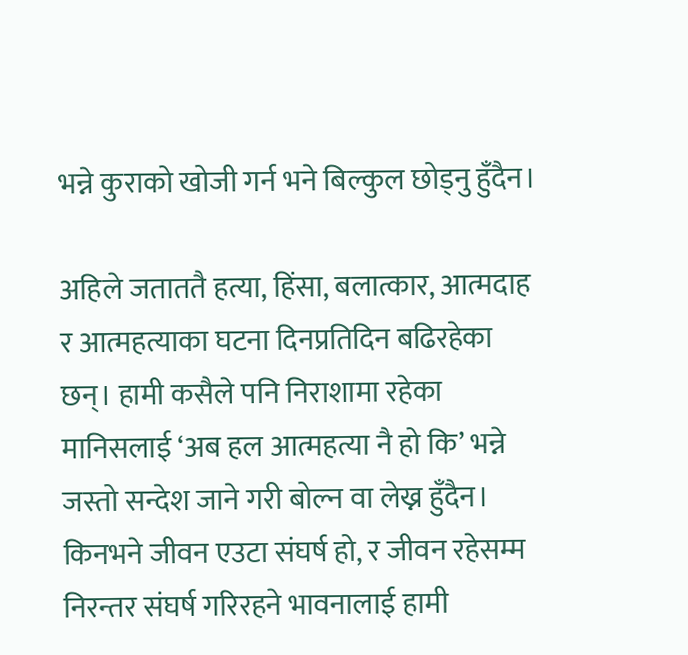भन्ने कुराको खोजी गर्न भने बिल्कुल छोड्नु हुँदैन।

अहिले जताततै हत्या, हिंसा, बलात्कार, आत्मदाह र आत्महत्याका घटना दिनप्रतिदिन बढिरहेका छन्। हामी कसैले पनि निराशामा रहेका मानिसलाई ‘अब हल आत्महत्या नै हो कि’ भन्ने जस्तो सन्देश जाने गरी बोल्न वा लेख्न हुँदैन। किनभने जीवन एउटा संघर्ष हो, र जीवन रहेसम्म निरन्तर संघर्ष गरिरहने भावनालाई हामी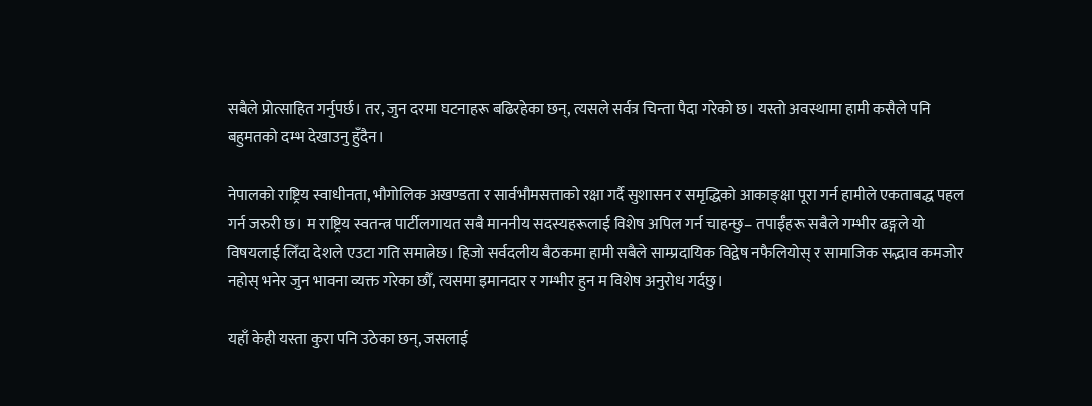सबैले प्रोत्साहित गर्नुपर्छ। तर, जुन दरमा घटनाहरू बढिरहेका छन्, त्यसले सर्वत्र चिन्ता पैदा गरेको छ। यस्तो अवस्थामा हामी कसैले पनि बहुमतको दम्भ देखाउनु हुँदैन।

नेपालको राष्ट्रिय स्वाधीनता, भौगोलिक अखण्डता र सार्वभौमसत्ताको रक्षा गर्दै सुशासन र समृद्धिको आकाङ्क्षा पूरा गर्न हामीले एकताबद्ध पहल गर्न जरुरी छ। म राष्ट्रिय स्वतन्त्र पार्टीलगायत सबै माननीय सदस्यहरूलाई विशेष अपिल गर्न चाहन्छु– तपाईँहरू सबैले गम्भीर ढङ्गले यो विषयलाई लिँदा देशले एउटा गति समात्नेछ। हिजो सर्वदलीय बैठकमा हामी सबैले साम्प्रदायिक विद्वेष नफैलियोस् र सामाजिक सद्भाव कमजोर नहोस् भनेर जुन भावना व्यक्त गरेका छौँ, त्यसमा इमानदार र गम्भीर हुन म विशेष अनुरोध गर्दछु।

यहाँ केही यस्ता कुरा पनि उठेका छन्, जसलाई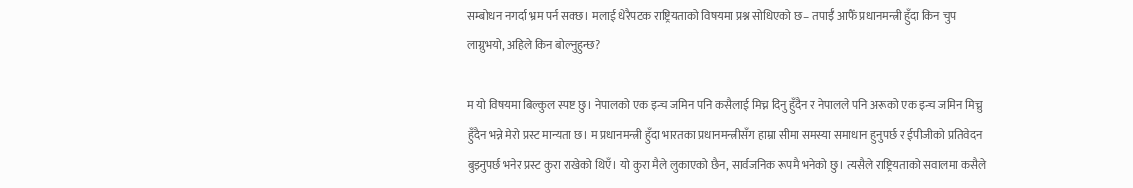सम्बोधन नगर्दा भ्रम पर्न सक्छ। मलाई धेरैपटक राष्ट्रियताको विषयमा प्रश्न सोधिएको छ– तपाईँ आफैँ प्रधानमन्त्री हुँदा किन चुप लाग्नुभयो, अहिले किन बोल्नुहुन्छ?

म यो विषयमा बिल्कुल स्पष्ट छु। नेपालको एक इन्च जमिन पनि कसैलाई मिच्न दिनु हुँदैन र नेपालले पनि अरूको एक इन्च जमिन मिच्नु हुँदैन भन्ने मेरो प्रस्ट मान्यता छ। म प्रधानमन्त्री हुँदा भारतका प्रधानमन्त्रीसँग हाम्रा सीमा समस्या समाधान हुनुपर्छ र ईपीजीको प्रतिवेदन बुझ्नुपर्छ भनेर प्रस्ट कुरा राखेको थिएँ। यो कुरा मैले लुकाएको छैन, सार्वजनिक रूपमै भनेको छु। त्यसैले राष्ट्रियताको सवालमा कसैले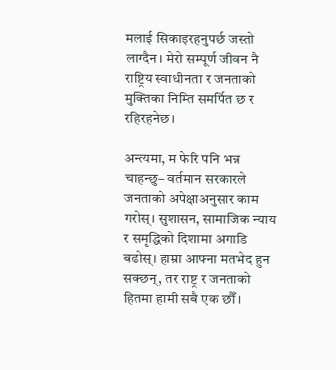मलाई सिकाइरहनुपर्छ जस्तो लाग्दैन। मेरो सम्पूर्ण जीवन नै राष्ट्रिय स्वाधीनता र जनताको मुक्तिका निम्ति समर्पित छ र रहिरहनेछ।

अन्त्यमा, म फेरि पनि भन्न चाहन्छु– वर्तमान सरकारले जनताको अपेक्षाअनुसार काम गरोस्। सुशासन, सामाजिक न्याय र समृद्धिको दिशामा अगाडि बढोस्। हाम्रा आफ्ना मतभेद हुन सक्छन्, तर राष्ट्र र जनताको हितमा हामी सबै एक छौँ।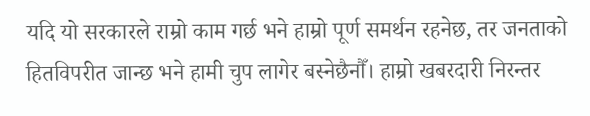यदि यो सरकारले राम्रो काम गर्छ भने हाम्रो पूर्ण समर्थन रहनेछ, तर जनताको हितविपरीत जान्छ भने हामी चुप लागेर बस्नेछैनौँ। हाम्रो खबरदारी निरन्तर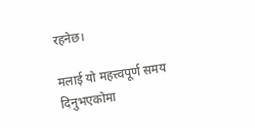रहनेछ।

मलाई यो महत्त्वपूर्ण समय दिनुभएकोमा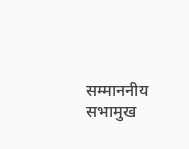सम्माननीय सभामुख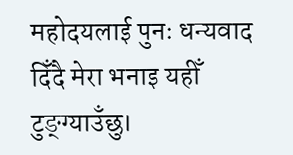महोदयलाई पुनः धन्यवाद दिँदै मेरा भनाइ यहीँ टुङ्ग्याउँछु।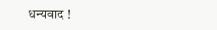धन्यवाद !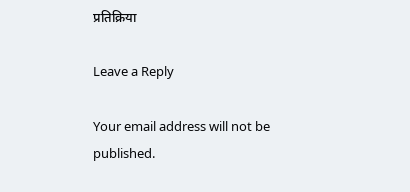प्रतिक्रिया

Leave a Reply

Your email address will not be published.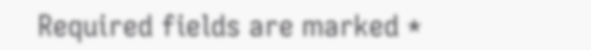Required fields are marked *